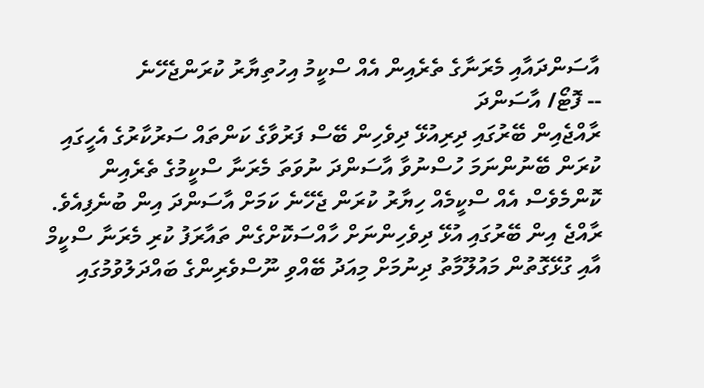އާސަންދައާއި މެރަނާގެ ތެރެއިން އެއް ސްކީމު އިހުތިޔާރު ކުރަންޖެހޭނެ
-- ފޮޓޯ/ އާސަންދަ
ރާއްޖެއިން ބޭރުގައި ދިރިއުޅޭ ދިވެހިން ބޭސް ފަރުވާގެ ކަންތައް ސަރުކާރުގެ އެހީގައި ކުރަން ބޭނުންނަމަ ހުސްނުވާ އާސަންދަ ނުވަތަ މެރަނާ ސްކީމުގެ ތެރެއިން ކޮންމެވެސް އެއް ސްކީމެއް ހިޔާރު ކުރަން ޖެހޭނެ ކަމަށް އާސަންދަ އިން ބުނެފިއެވެ.
ރާއްޖެ އިން ބޭރުގައި އުޅޭ ދިވެހިންނަށް ހާއްސަކޮށްގެން ތައާރަފު ކުރި މެރަނާ ސްކީމް އާއި ގުޅޭގޮތުން މައުލޫމާތު ދިނުމަށް މިއަދު ބޭއްވި ނޫސްވެރިންގެ ބައްދަލުވުމުގައި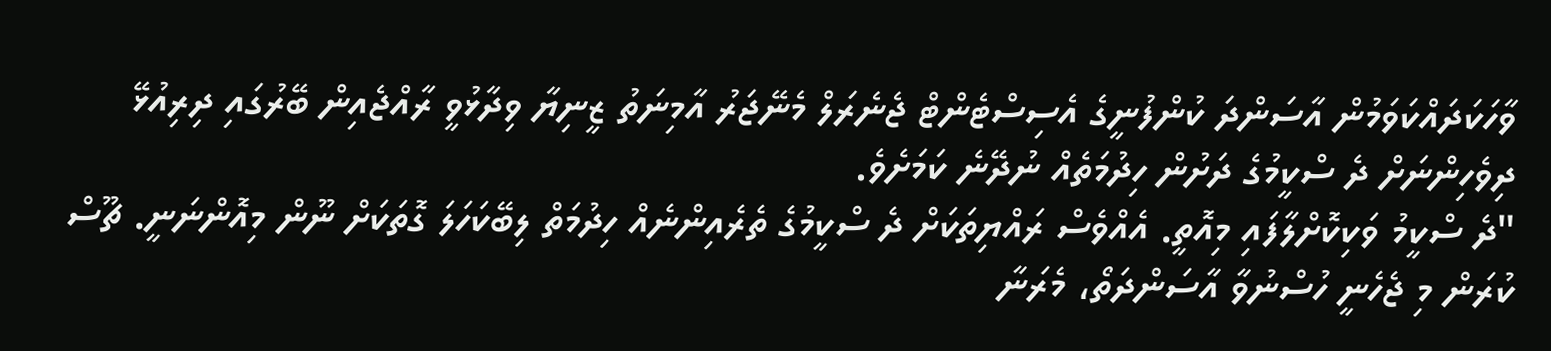ވާހަކަދައްކަވަމުން އާސަންދަ ކުންފުނީގެ އެސިސްޓެންޓް ޖެނެރަލް މެނޭޖަރު އާމިނަތު ޒީނިޔާ ވިދާޅުވީ ރާއްޖެއިން ބޭރުގައި ދިރިއުޅޭ ދިވެހިންނަށް ދެ ސްކީމުގެ ދަށުން ހިދުމަތެއް ނުދޭނެ ކަމަށެވެ.
"ދެ ސްކީމު ވަކިކޮށްލާފައި މިއޮތީ. އެއްވެސް ރައްޔިތަކަށް ދެ ސްކީމުގެ ތެރެއިންނެއް ހިދުމަތް ލިބޭކަހަލަ ގޮތަކަށް ނޫން މިއޮންނަނީ. ޗޫސް ކުރަން މި ޖެހެނީ ހުސްނުވާ އާސަންދަތޯ، މެރަނާ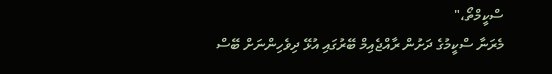ސްކީމްތޯ،"
މެރަނާ ސްކީމުގެ ދަށުން ރާއްޖެއިމް ބޭރުގައި އުޅޭ ދިވެހިންނަށް ބޭސް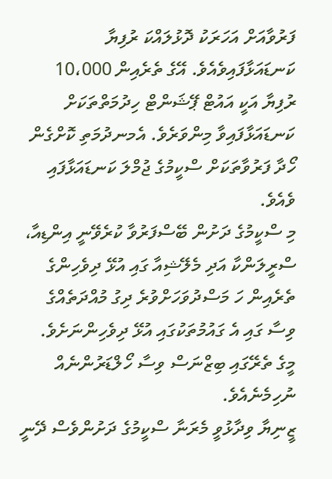ފަރުވާއަށް އަހަރަކު ދޮޅުލައްކަ ރުފިޔާ ކަނޑައަޅާފައިވެއެވެ. އޭގެ ތެރެއިން 10،000 ރުފިޔާ އަކީ އައުޓް ޕޭޝަންޓް ހިދުމަތްތަކަށް ކަނޑައަޅާފައިވާ މިންވަރެވެ. އެމނދުމަތި ކޮށްގެން ހޯދާ ފަރުވާތަކަށް ސްކީމުގެ ޖުމްލަ ކަނޑައަޅާފައި ވެއެވެ.
މި ސްކީމުގެ ދަށުން ބޭސްފަރުވާ ކުރެވޭނީ އިންޑިއާ، ސްރީލަންކާ އަދި މެލޭޝިއާ ގައި އުޅޭ ދިވެހިންގެ ތެރެއިން ހަ މަސްދުވަހަށްވުރެ ދިގު މުއްދަތެއްގެ ވިސާ ގައި އެ ގައުމުތަކުގައި އުޅޭ ދިވެހިންނަށެވެ. މީގެ ތެރޭގައި ބިޒްނަސް ވިސާ ހޯލްޑަރުންނެއް ނުހިމެނެއެވެ.
ޒީނިޔާ ވިދާޅުވީ މެރަނާ ސްކީމުގެ ދަށުންވެސް ދޭނީ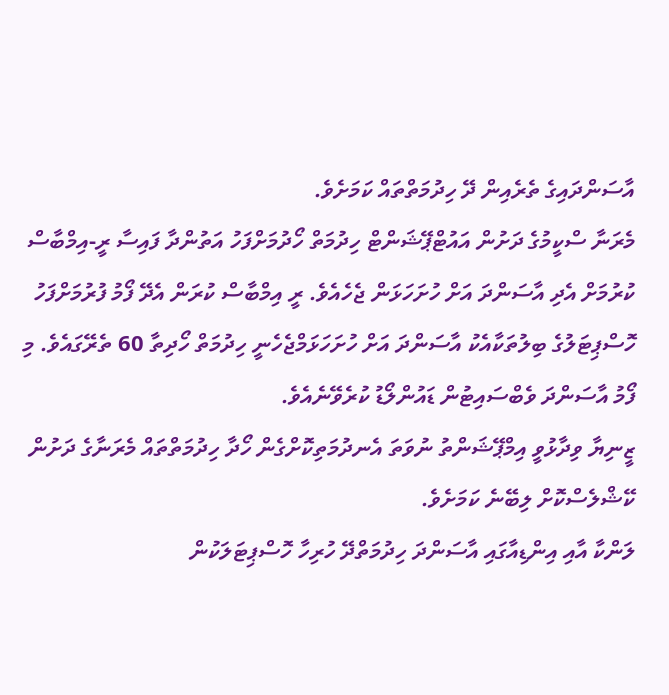އާސަންދައިގެ ތެރެއިން ދޭ ހިދުމަތްތައް ކަމަށެވެ.
މެރަނާ ސްކީމުގެ ދަށުން އައުޓްޕޭޝަންޓް ހިދުމަތް ހޯދުމަށްފަހު އަތުންދާ ފައިސާ ރީ-އިމްބާސް ކުރުމަށް އެދި އާސަންދަ އަށް ހުށަހަޅަން ޖެހެއެވެ. ރީ އިމްބާސް ކުރަން އެދޭ ފޯމު ފުރުމަށްފަހު ހޮސްޕިޓަލުގެ ބިލުތަކާއެކު އާސަންދަ އަށް ހުށަހަޅަމްޖެހެނީ ހިދުމަތް ހޯދިތާ 60 ތެރޭގައެވެ. މި ފޯމު އާސަންދަ ވެބްސައިޓުން ޑައުންލޯޑު ކުރެވޭނެއެވެ.
ޒީނިޔާ ވިދާޅުވީ އިމްޕޭޝަންތު ނުވަތަ އެނދުމަތިކޮށްގެން ހޯދާ ހިދުމަތްތައް މެރަނާގެ ދަށުން ކޭޝްލެސްކޮށް ލިބޭނެ ކަމަށެވެ.
ލަންކާ އާއި އިންޑިއާގައި އާސަންދަ ހިދުމަތްދޭ ހުރިހާ ހޮސްޕިޓަލަކުން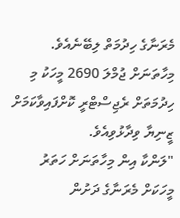މެރަނާގެ ހިދުމަތް ލިބޭނެއެވެ. މިހާތަނަށް ޖުމްލަ 2690 މީހަކު މި ހިދުމަތަށް ރެޖިސްޓްރީ ކޮށްފައިވާކަމަށް ޒީނިޔާ ވިދާޅުވިއެވެ.
"ލަންކާ އިން މިހާތަނަށް ހަތަރު މީހަކަށް މެރަނާގެ ދަށުން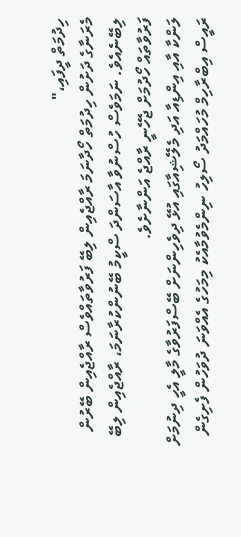ހިދުމަތް ދީފައި،"
މެރަނާގެ ދަށުން ހިދުމަތް ހޯދާނަމަ ރާއްޖެއިން ލިބޭ ފަރުވާތައްވެސް ރާއްޖެއިން ބޭރުން ލިބޭނެއެވެ. ނަމަވެސް ހުސްނުވާ އާސަންދަ ސްކީމު ބޭނުންކުރާނަމަ، ރާއްޖެއިން ލިބޭ ފަރުވާތައް ހޯދުމަށް ޖެހޭނީ ރާއްޖެ އަންނާށެވެ.
ލަންކާ އާއި އިންޑިއާ އަދި މެލޭޝިއާގައި އުޅޭ ދިވެހިންނަށް ބޭސްފަރުވާގެ މާލީ އެހީ ދިނުމަށް ރައީސް އިބްރާހިމް މުހައްމަދު ސޯލިހު ނިންމެވުމާއެކު މިމަހުގެ އެއްވަނަ ދުވަހުން ފެށިގެން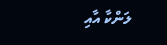ލަންކާ އާއި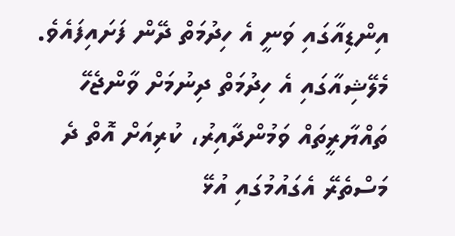އިންޑިއާގައި ވަނީ އެ ހިދުމަތް ދޭން ފަށައިފައެވެ. މެލޭޝިއާގައި އެ ހިދުމަތް ދިނުމަށް ވާންޖެހޭ ތައްޔާރީތައް ވަމުންދާއިރު، ކުރިއަށް އޮތް ދެ މަސްތެރޭ އެގައުމުގައި އުޅޭ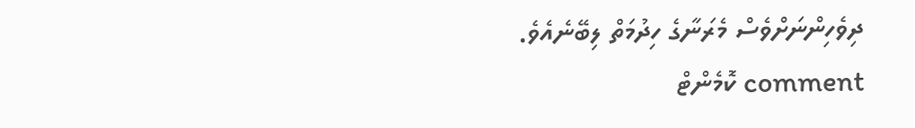ދިވެހިންނަށްވެސް މެރަނާގެ ހިދުމަތް ލިބޭނެއެވެ.
comment ކޮމެންޓް